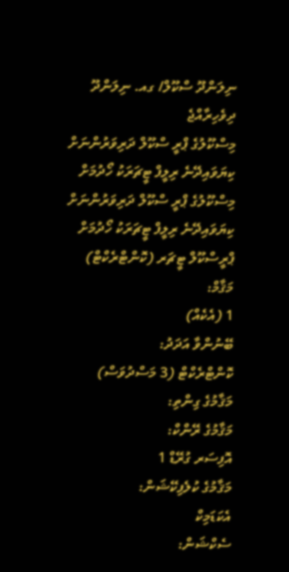ނިލަންދޫ ސްކޫލް/ ގއ. ނިލަންދޫ
ދިވެހިރާއްޖެ
މިސްކޫލުގެ ޕްރީ ސްކޫލް ދަރިވަރުންނަށް ކިޔަވައިދޭނެ ރިލީފް ޓީޗަރަކު ހޯދުމަށް
މިސްކޫލުގެ ޕްރީ ސްކޫލް ދަރިވަރުންނަށް ކިޔަވައިދޭނެ ރިލީފް ޓީޗަރަކު ހޯދުމަށް
ޕްރީސްކޫލް ޓީޗަރ (ކޮންޓްރެކްޓް)
މަޤާމް:
1 (އެކެއް)
ބޭނުންވާ އަދަދު:
ކޮންޓްރެކްޓް (3 މަސްދުވަސް)
މަޤާމުގެ ގިންތި:
މަޤާމުގެ ރޭންކް:
އޮފިސަރ ގުރޭޑް 1
މަޤާމުގެ ކުލެފިކޭޝަން:
އެކަޑަމިކް
ސެކްޝަން: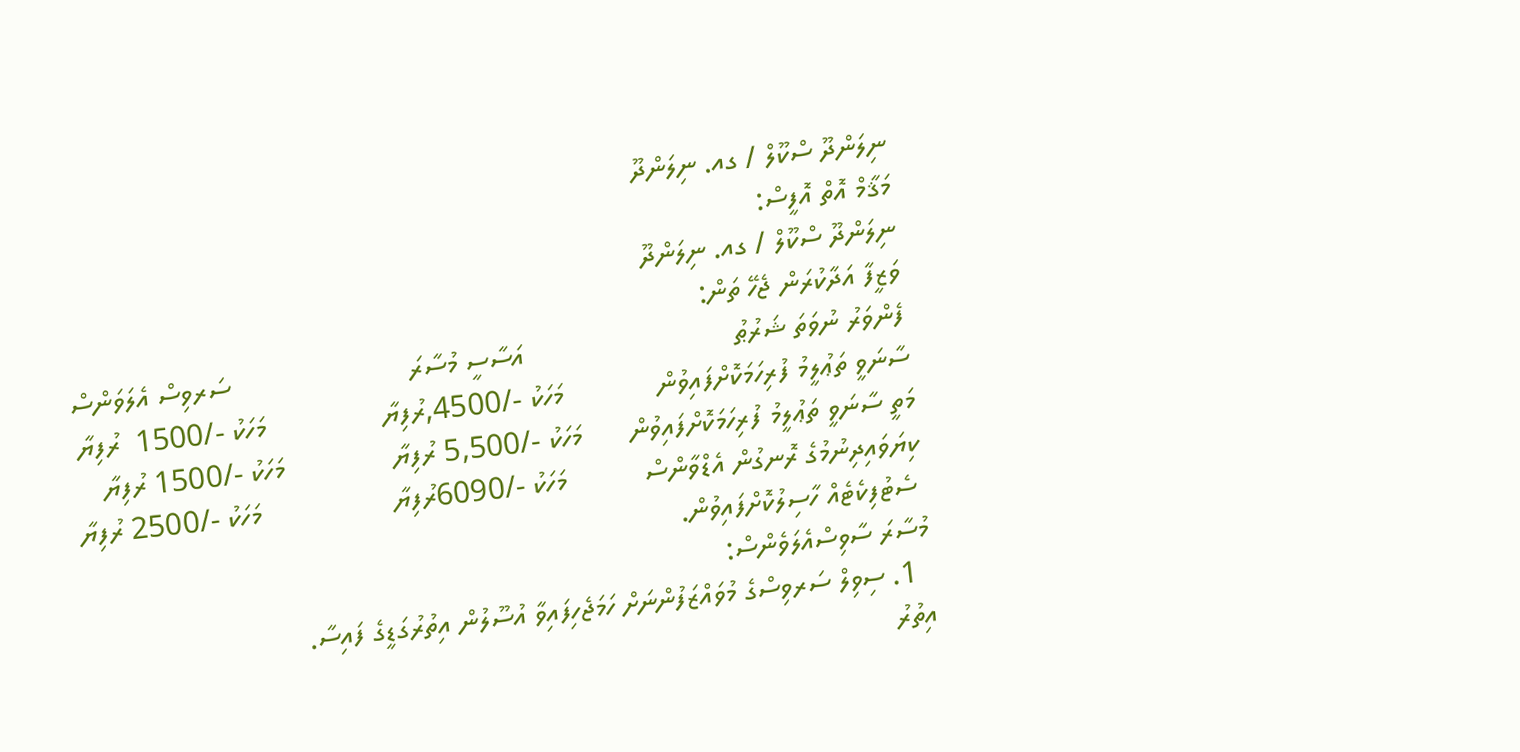ނިލަންދޫ ސްކޫލް / ގއ. ނިލަންދޫ
މަޤާމް އޮތް އޮފީސް:
ނިލަންދޫ ސްކޫލް / ގއ. ނިލަންދޫ
ވަޒީފާ އަދާކުރަން ޖެހޭ ތަން:
ފެންވަރު ނުވަތަ ޝަރުޠު                           އަސާސީ މުސާރަ                       ސަރވިސް އެލަވަންސް
ސާނަވީ ތަޢުލީމު ފުރިހަމަކޮށްފައިވުން            މަހަކު -/4500,ރުފިޔާ               މަހަކު -/1500  ރުފިޔާ
މަތީ ސާނަވީ ތަޢުލީމު ފުރިހަމަކޮށްފައިވުން      މަހަކު -/5,500 ރުފިޔާ              މަހަކު -/1500 ރުފިޔާ
ކިޔަވައިދިނުމުގެ ރޮނގުން އެޑްވާންސް          މަހަކު -/6090ރުފިޔާ                 މަހަކު -/2500 ރުފިޔާ
 ސެޓުފިކެޓެއް ހާސިލުކޮށްފައިވުން.
މުސާރަ ސާވިސްއެލަވެންސް:
  1. ސިވިލް ސަރވިސްގެ މުވައްޒަފުންނަށް ހަމަޖެހިފައިވާ އުސޫލުން އިތުރުގަޑީގެ ފައިސާ.
އިތުރު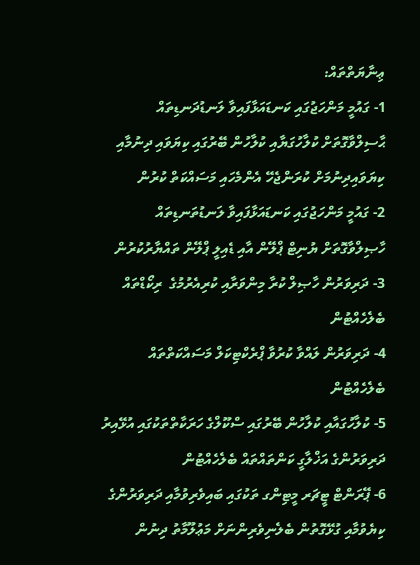ޢިނާޔަތްތައް:
1- ގައުމީ މަންހަޖުގައި ކަނޑައަޅާފައިވާ ލަނޑުދަނޑިތައް ޙާސިލްވާގޮތަށް ކުލާހުގަޔާއި ކުލާހުން ބޭރުގައި ކިޔަވައި ދިނުމާއި ކިޔަވައިދިނުމަށް ކުރަންޖެހޭ އެންމެހައި މަސައްކަތް ކުރުން
2- ގައުމީ މަންހަޖުގައި ކަނޑައަޅާފައިވާ ލަނޑުތަނޑިތައް ހާޞިލްވާގޮތަށް ޔުނިޓް ޕްލޭން އާއި ޑެއިލީ ޕްލޭން ތައްޔާރުކުރުން
3- ދަރިވަރުން ހާޞިލް ކުރާ މިންވަރާއި ކުރިއެރުމުގެ  ރިކޯޑްތައް ބެލެހެއްޓުން
4- ދަރިވަރުން ލައްވާ ކުރުވާ ޕްރެކްޓިކަލް މަސައްކަތްތައް ބެލެހެއްޓުން
5- ކުލާހުގައާއި ކުލާހުން ބޭރުގައި ސްކޫލްގެ ހަރަކާތްތަކުގައި އުޅޭއިރު ދަރިވަރުންގެ އަޚްލާގީ ކަންތައްތައް ބެލެހެއްޓުން
6- ޕޭރަންޓް ޓީޗަރ މީޓިންގ ތަކުގައި ބައިވެރިވުމާއި ދަރިވަރުންގެ ކިޔެވުމާއި ގުޅޭގޮތުން ބެލެނިވެރިންނަށް މަޢުލޫމާތު ދިނުން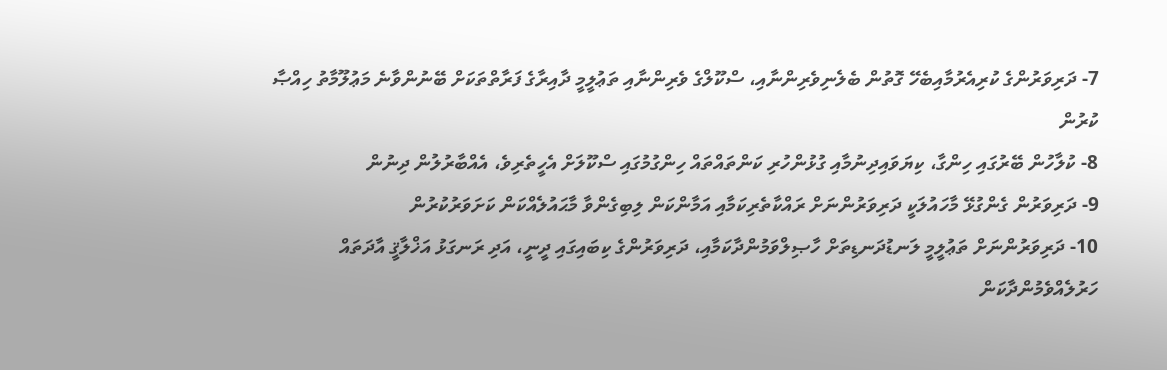7- ދަރިވަރުންގެ ކުރިއެރުމާއިބެހޭ ގޮތުން ބެލެނިވެރިންނާއި، ސްކޫލްގެ ވެރިންނާއި ތަޢުލީމީ ދާއިރާގެ ފަރާތްތަކަށް ބޭނުންވާނެ މަޢުލޫމާތު ހިއްޞާ ކުރުން
8- ކުލާހުން ބޭރުގައި ހިންގާ، ކިޔަވައިދިނުމާއި ގުޅުންހުރި ކަންތައްތައް ހިންގުމުގައި ސްކޫލަށް އެހީތެރިވެ، އެއްބާރުލުން ދިނުން
9- ދަރިވަރުން ގެންގުޅޭ މާހައުލަކީ ދަރިވަރުންނަށް ރައްކާތެރިކަމާއި އަމާންކަން ލިބިގެންވާ މާޙައުލެއްކަން ކަށަވަރުކުރުން
10- ދަރިވަރުންނަށް ތަޢުލީމީ ލަނޑުދަނޑިތަށް ހާޞިލްވަމުންދާކަމާއި، ދަރިވަރުންގެ ކިބައިގައި ދީނީ، އަދި ރަނގަޅު އަޚްލާޤީ އާދަތައް ހަރުލެއްވެމުންދާކަން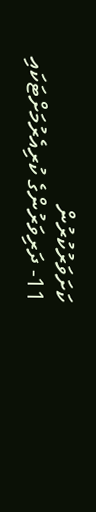ކަށަވަރުކުރުން
11- ދަރިވަރުންގެ ކުރިއެރުމަށްޓަކައި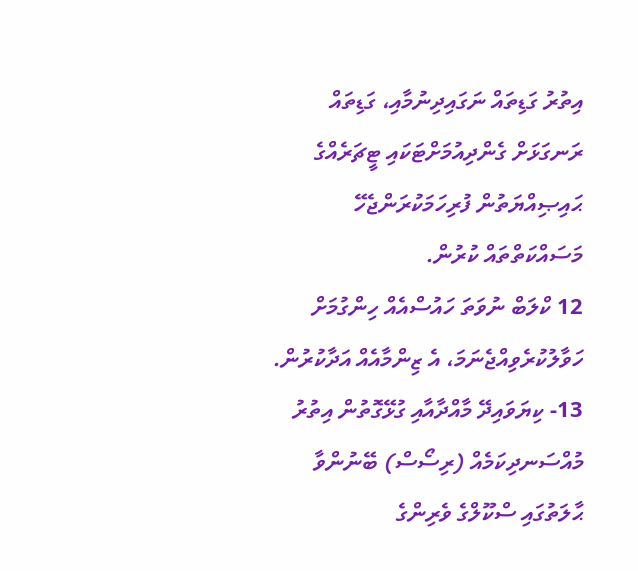އިތުރު ގަޑިތައް ނަގައިދިނުމާއި، ގަޑިތައް ރަނގަޅަށް ގެންދިއުމަށްޓަކައި ޓީޗަރެއްގެ ޙައިޞިއްޔަތުން ފުރިހަމަކުރަންޖެހޭ މަސައްކަތްތައް ކުރުން.
12 ކްލަބް ނުވަތަ ހައުސްއެއް ހިންގުމަށް ހަވާލުކުރެވިއްޖެނަމަ، އެ ޒިންމާއެއް އަދާކުރުން.
13- ކިޔަވައިދޭ މާއްދާއާއި ގުޅޭގޮތުން އިތުރު މުއްސަނދިކަމެއް (ރިސޯސް) ބޭނުންވާ ޙާލަތުގައި ސްކޫލްގެ ވެރިންގެ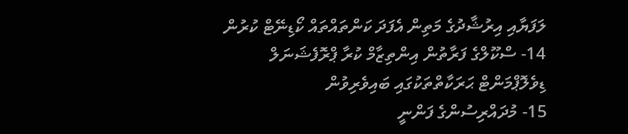ލަފަޔާއި އިރުޝާދުގެ މަތިން އެފަދަ ކަންތައްތައް ކޯޑިނޭޓް ކުރުން
14- ސްކޫލްގެ ފަރާތުން އިންތިޒާމް ކުރާ ޕްރޮފެޝަނަލް ޑިވެލޮޕްމަންޓް ޙަރަކާތްތަކުގައި ބައިވެރިވުން
15- މުދައްރިސުންގެ ފަންނީ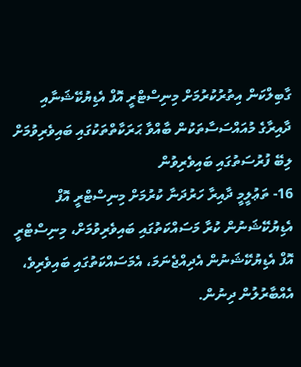ގާބިލްކަން އިތުރުކުރުމަށް މިނިސްޓްރީ އޮފް އެޑިޔުކޭޝަނާއި ދާއިރާގެ މުއައްސަސާތަކުން ބާއްވާ ޙަރަކާތްތަކުގައި ބައިވެރިވުމަށް ލިބޭ ފުރުސަތުގައި ބައިވެރިވުން
16- ތަޢުލީމީ ދާއިރާ ހަރުދަނާ ކުރުމަށް މިނިސްޓްރީ އޮފް އެޑިޔުކޭޝަނުން ކުރާ މަސައްކަތުގައި ބައިވެރިވުމަށް، މިނިސްޓްރީ އޮފް އެޑިޔުކޭޝަނުން އެދިއްޖެނަމަ، އެމަސައްކަތުގައި ބައިވެރިވެ، އެއްބާރުލުން ދިނުން.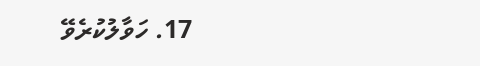17. ހަވާލުކުރެވޭ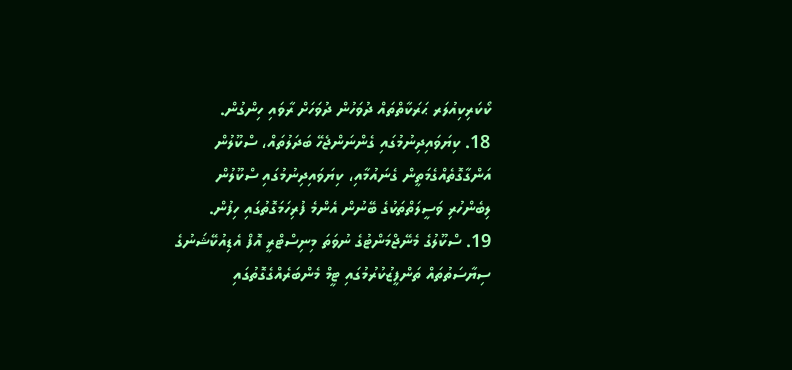ކޯކަރިކިއުލަރ ޙަރަކާތްތައް ދުވަހުން ދުވަހަށް ރާވައި ހިންގުން.
18. ކިޔަވައިދިނުމުގައި ގެންނަންޖެހޭ ބަދަލުތައް، ސްކޫލުން އަންގާގޮތެއްގެމަތީން ގެނައުމާއި، ކިޔަވައިދިނުމުގައި ސްކޫލުން ލިބެންހުރި ވަސީލަތްތަކުގެ ބޭނުން އެންމެ ފުރިހަމަގޮތުގައި ހިފުން.
19. ސްކޫލުގެ މެނޭޖްމަންޓުގެ ނުވަތަ މިނިސްޓްރީ އޮފް އެޑިއުކޭޝަނުގެ ސިޔާސަތުތައް ތަންފީޒުކުރުމުގައި ޓީމް މެންބަރެއްގެގޮތުގައި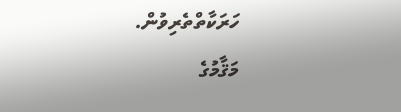ހަރަކާތްތެރިވުން.
މަޤާމުގެ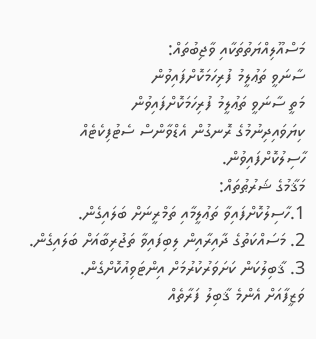މަސްއޫލިއްޔަތުތަކާއި ވާޖިބުތައް:
ސާނަވީ ތަޢުލީމު ފުރިހަމަކޮށްފައިވުން
މަތީ ސާނަވީ ތަޢުލީމު ފުރިހަމަކޮށްފައިވުން
ކިޔަވައިދިނުމުގެ ރޮނގުން އެޑްވާންސް ސެޓުފިކެޓެއް ހާސިލުކޮށްފައިވުން.
މަޤާމުގެ ޝަރުޠުތައް:
1.ހާސިލުކޮށްފައިވާ ތަޢުލީމާއި ތަމްރީނަށް ބަލައިގެން.
2. މަސައްކަތުގެ ދާއިރާއިން ލިބިފައިވާ ތަޖުރިބާއަށް ބަލައިގެން.
3. ޤާބިލުކަން ކަށަވަރުކުރުމަށް އިންޓަވިއުކޮށްގެން.
ވަޒީފާއަށް އެންމެ ޤާބިލު ފަރާތެއް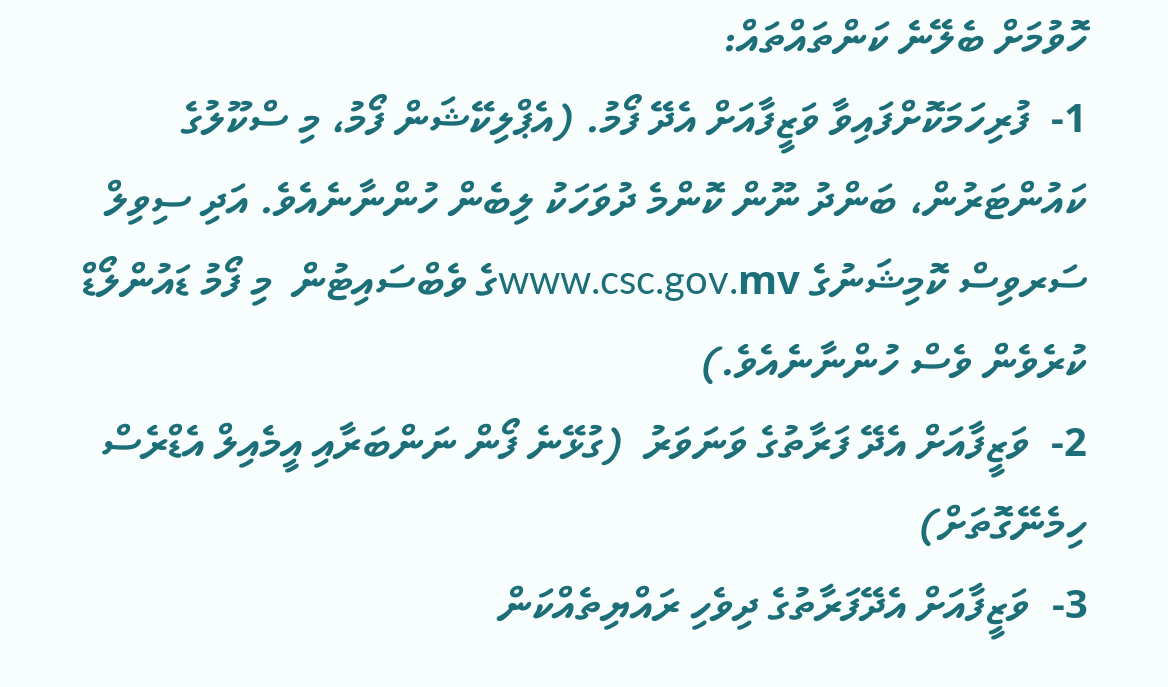ހޮވުމަށް ބެލޭނެ ކަންތައްތައް:
1-  ފުރިހަމަކޮށްފައިވާ ވަޒީފާއަށް އެދޭ ފޯމު. (އެޕްލިކޭޝަން ފޯމު، މި ސްކޫލުގެ ކައުންޓަރުން، ބަންދު ނޫން ކޮންމެ ދުވަހަކު ލިބެން ހުންނާނެއެވެ. އަދި ސިވިލް ސަރވިސް ކޮމިޝަނުގެ www.csc.gov.mvގެ ވެބްސައިޓުން  މި ފޯމު ޑައުންލޯޑް ކުރެވެން ވެސް ހުންނާނެއެވެ.)
2-  ވަޒީފާއަށް އެދޭ ފަރާތުގެ ވަނަވަރު  (ގުޅޭނެ ފޯން ނަންބަރާއި އީމެއިލް އެޑްރެސް ހިމެނޭގޮތަށް)
3-  ވަޒީފާއަށް އެދޭފަރާތުގެ ދިވެހި ރައްޔިތެއްކަން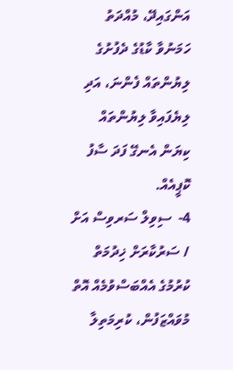އަންގައިދޭ، މުއްދަތު ހަމަނުވާ ކާޑުގެ ދެފުށުގެ ލިޔުންތައް ފެންނަ، އަދި ލިޔެފައިވާ ލިޔުންތައް ކިޔަން އެނގޭ ފަދަ ސާފު ކޮޕީއެއް.
4-  ސިވިލް ސަރވިސް އަށް / ސަރުކާރަށް ޚިދުމަތް ކުރުމުގެ އެއްބަސްވުމެއް އޮތް މުވައްޒަފުން، ކުރިމަތިލާ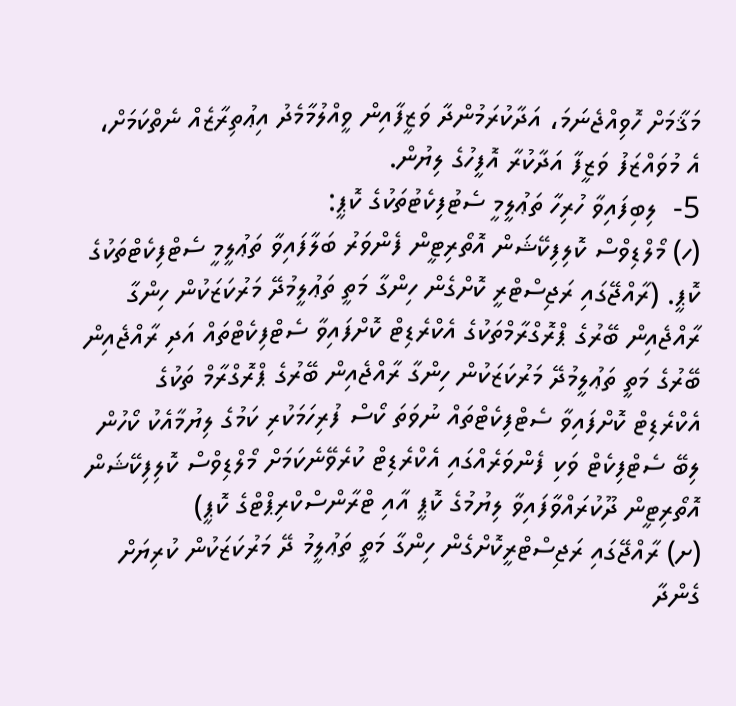މަޤާމަށް ހޮވިއްޖެނަމަ، އަދާކުރަމުންދާ ވަޒީފާއިން ވީއްލުމާމެދު އިޢުތިރާޒެއް ނެތްކަމަށް، އެ މުވައްޒަފު ވަޒީފާ އަދާކުރާ އޮފީހުގެ ލިޔުން.
5-  ލިބިފައިވާ ހުރިހާ ތަޢުލީމީ ސެޓުފިކެޓުތަކުގެ ކޮޕީ:
(ހ) މޯލްޑިވްސް ކޮލިފިކޭޝަން އޮތޯރިޓީން ފެންވަރު ބަލާފައިވާ ތަޢުލީމީ ސެޓްފިކެޓްތަކުގެ ކޮޕީ. (ރާއްޖޭގައި ރަޖިސްޓްރީ ކޮށްގެން ހިންގާ މަތީ ތަޢުލީމުދޭ މަރުކަޒަކުން ހިންގާ ރާއްޖެއިން ބޭރުގެ ޕްރޮގްރާމްތަކުގެ އެކްރެޑިޓް ކޮށްފައިވާ ސެޓްފިކެޓްތައް އަދި ރާއްޖެއިން ބޭރުގެ މަތީ ތަޢުލީމުދޭ މަރުކަޒަކުން ހިންގާ ރާއްޖެއިން ބޭރުގެ ޕްރޮގްރާމް ތަކުގެ އެކްރެޑިޓް ކޮށްފައިވާ ސެޓްފިކެޓްތައް ނުވަތަ ކޯސް ފުރިހަމަކުރި ކަމުގެ ލިޔުމާއެކު ކޯހުން ލިބޭ ސެޓްފިކެޓް ވަކި ފެންވަރެއްގައި އެކްރެޑިޓް ކުރެވޭނެކަމަށް މޯލްޑިވްސް ކޮލިފިކޭޝަން އޮތޯރިޓީން ދޫކުރައްވާފައިވާ ލިޔުމުގެ ކޮޕީ އާއި ޓްރާންސްކްރިޕްޓްގެ ކޮޕީ)
(ށ) ރާއްޖޭގައި ރަޖިސްޓްރީކޮށްގެން ހިންގާ މަތީ ތަޢުލީމު ދޭ މަރުކަޒަކުން ކުރިޔަށް ގެންދާ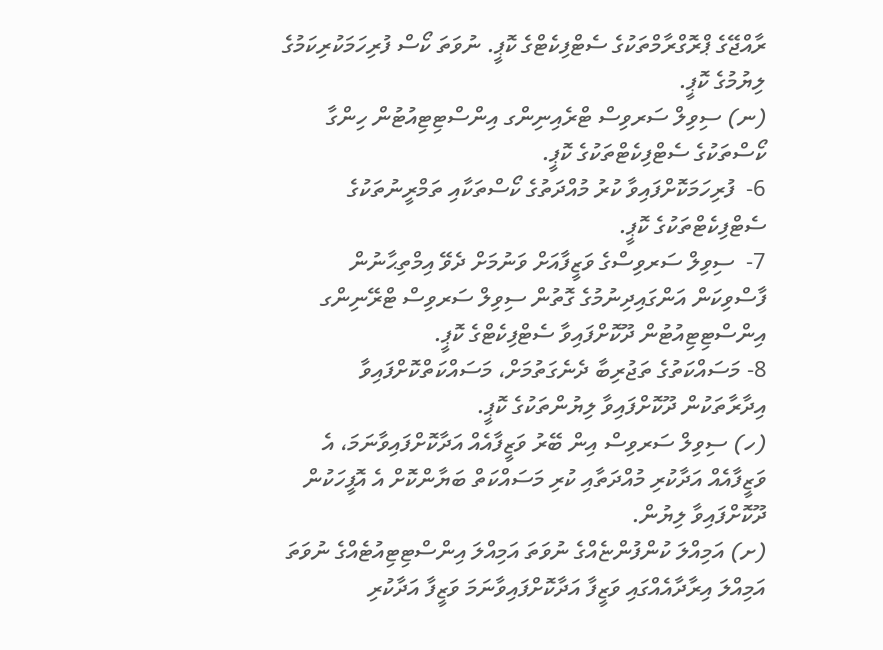ރާއްޖޭގެ ޕްރޮގްރާމްތަކުގެ ސެޓްފިކެޓްގެ ކޮޕީ. ނުވަތަ ކޯސް ފުރިހަމަކުރިކަމުގެ ލިޔުމުގެ ކޮޕީ.
(ނ) ސިވިލް ސަރވިސް ޓްރެއިނިންގ އިންސްޓިޓިއުޓުން ހިންގާ ކޯސްތަކުގެ ސެޓްފިކެޓްތަކުގެ ކޮޕީ.
6-  ފުރިހަމަކޮށްފައިވާ ކުރު މުއްދަތުގެ ކޯސްތަކާއި ތަމްރީނުތަކުގެ ސެޓްފިކެޓްތަކުގެ ކޮޕީ.
7-  ސިވިލް ސަރވިސްގެ ވަޒީފާއަށް ވަނުމަށް ދެވޭ އިމްތިޙާނުން ފާސްވިކަން އަންގައިދިނުމުގެ ގޮތުން ސިވިލް ސަރވިސް ޓްރޭނިންގ އިންސްޓިޓިއުޓުން ދޫކޮށްފައިވާ ސެޓްފިކެޓްގެ ކޮޕީ.
8- މަސައްކަތުގެ ތަޖުރިބާ ދެނެގަތުމަށް، މަސައްކަތްކޮށްފައިވާ އިދާރާތަކުން ދޫކޮށްފައިވާ ލިޔުންތަކުގެ ކޮޕީ.
(ހ) ސިވިލް ސަރވިސް އިން ބޭރު ވަޒީފާއެއް އަދާކޮށްފައިވާނަމަ، އެ ވަޒީފާއެއް އަދާކުރި މުއްދަތާއި ކުރި މަސައްކަތް ބަޔާންކޮށް އެ އޮފީހަކުން ދޫކޮށްފައިވާ ލިޔުން.
(ށ) އަމިއްލަ ކުންފުންޏެއްގެ ނުވަތަ އަމިއްލަ އިންސްޓިޓިއުޓެއްގެ ނުވަތަ އަމިއްލަ އިރާދާއެއްގައި ވަޒީފާ އަދާކޮށްފައިވާނަމަ ވަޒީފާ އަދާކުރި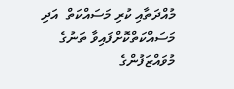މުއްދަތާއި ކުރި މަސައްކަތް  އަދި މަސައްކަތްކޮށްފައިވާ ތަނުގެ މުވައްޒަފުންގެ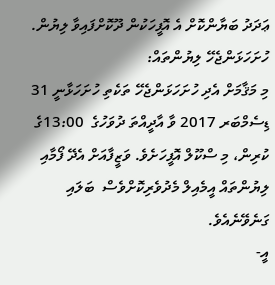ޢަދަދު ބަޔާންކޮށް އެ އޮފީހަކުން ދޫކޮށްފައިވާ ލިޔުން.
ހުށަހަޅަންޖެހޭ ލިޔުންތައް:
މި މަޤާމަށް އެދި ހުށަހަޅަންޖެހޭ ތަކެތި ހުށަހަޅާނީ 31 ޑިސެމްބަރ 2017 ވާ އާދީއްތަ ދުވަހުގެ  13:00ގެ ކުރިން، މި ސްކޫލް އޮފީހަށެވެ. ވަޒީފާއަށް އެދޭ ފޯމާއި ލިޔުންތައް އީމެއިލް މެދުވެރިކޮށްވެސް  ބަލައި ގަނެވޭނެއެވެ.
އީ-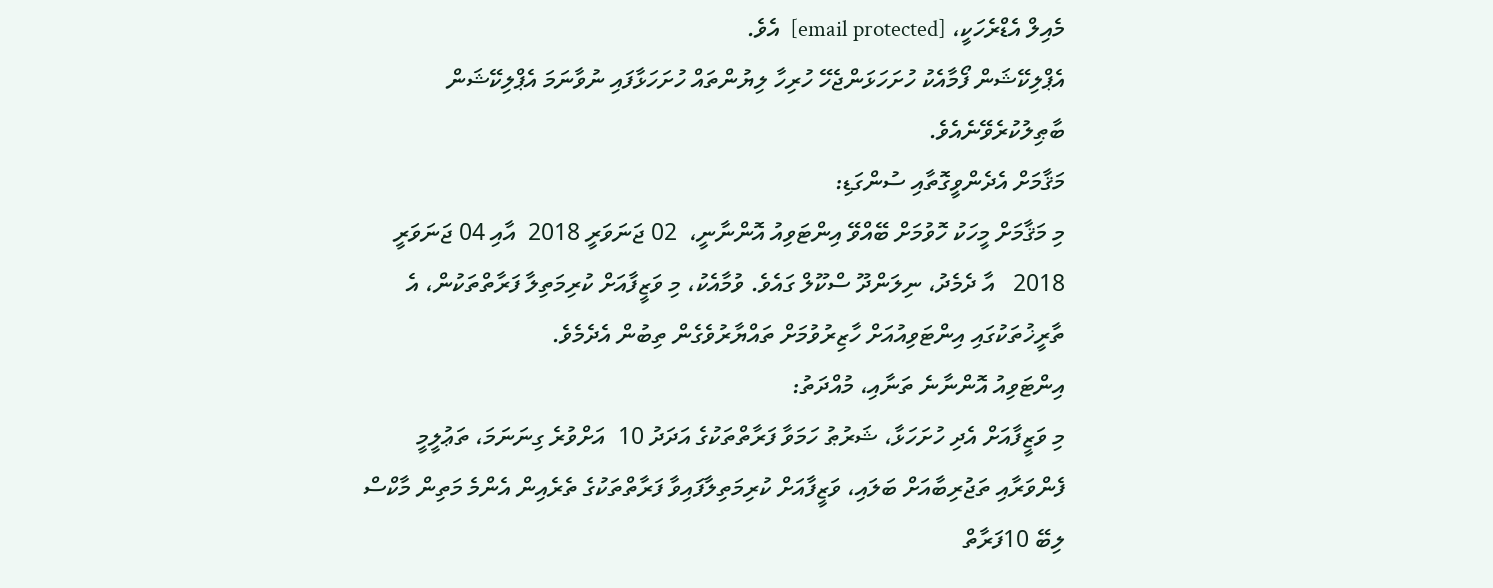މެއިލް އެޑްރެހަކީ، [email protected]  އެވެ.
އެޕްލިކޭޝަން ފޯމާއެކު ހުށަހަޅަންޖެހޭ ހުރިހާ ލިޔުންތައް ހުށަހަޅާފައި ނުވާނަމަ އެޕްލިކޭޝަން ބާޠިލުކުރެވޭނެއެވެ.
މަޤާމަށް އެދެންވީގޮތާއި ސުންގަޑި:
މި މަޤާމަށް މީހަކު ހޮވުމަށް ބޭއްވޭ އިންޓަވިއު އޮންނާނީ،  02 ޖަނަވަރީ 2018  އާއި 04 ޖަނަވަރީ 2018   އާ ދެމެދު، ނިލަންދޫ ސްކޫލް ގައެވެ. ވުމާއެކު، މި ވަޒީފާއަށް ކުރިމަތިލާ ފަރާތްތަކުން، އެ ތާރީޚުތަކުގައި އިންޓަވިއުއަށް ހާޒިރުވުމަށް ތައްޔާރުވެގެން ތިބުން އެދެމެވެ.
އިންޓަވިއު އޮންނާނެ ތަނާއި، މުއްދަތު:
މި ވަޒީފާއަށް އެދި ހުށަހަޅާ، ޝަރުޠު ހަމަވާ ފަރާތްތަކުގެ އަދަދު 10  އަށްވުރެ ގިނަނަމަ، ތަޢުލީމީ ފެންވަރާއި ތަޖުރިބާއަށް ބަލައި، ވަޒީފާއަށް ކުރިމަތިލާފައިވާ ފަރާތްތަކުގެ ތެރެއިން އެންމެ މަތިން މާކްސް ލިބޭ 10ފަރާތް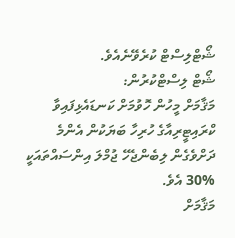ޝޯޓްލިސްޓް ކުރެވޭނެއެވެ.
ޝޯޓް ލިސްޓްކުރުން:
މަޤާމަށް މީހުން ހޮވުމަށް ކަނޑައެޅިފައިވާ ކްރައިޓީރިއާގެ ހުރިހާ ބަޔަކުން އެންމެ ދަށްވެގެން ލިބެންޖެހޭ ޖުމްލަ އިންސައްތައަކީ %30 އެވެ.
މަޤާމަށް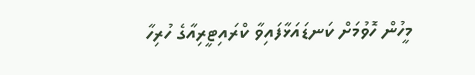މީހުން ހޮވުމަށް ކަނޑައަޅާފައިވާ ކްރައިޓީރިއާގެ ހުރިހާ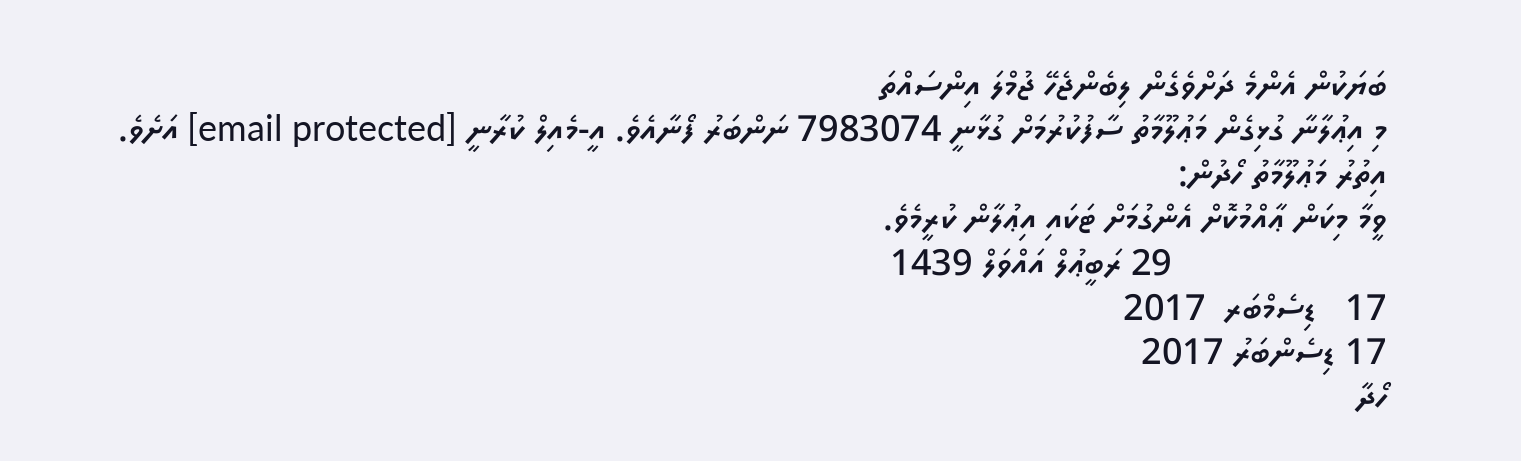ބަޔަކުން އެންމެ ދަށްވެގެން ލިބެންޖެހޭ ޖުމްލަ އިންސައްތަ
މި އިޢުލާނާ ގުޅިގެން މަޢުލޫމާތު ސާފުކުރުމަށް ގުޅާނީ 7983074 ނަންބަރު ފޯނާއެވެ. އީ-މެއިލް ކުރާނީ [email protected] އަށެވެ.
އިތުރު މަޢުލޫމާތު ހޯދުން:
ވީމާ މިކަން ޢާއްމުކޮށް އެންގުމަށް ޓަކައި އިޢުލާން ކުރީމެވެ.
                       29 ރަބީޢުލް އައްވަލް 1439
17   ޑިސެމްބަރ  2017
17 ޑިސެންބަރު 2017
ހޯދާ